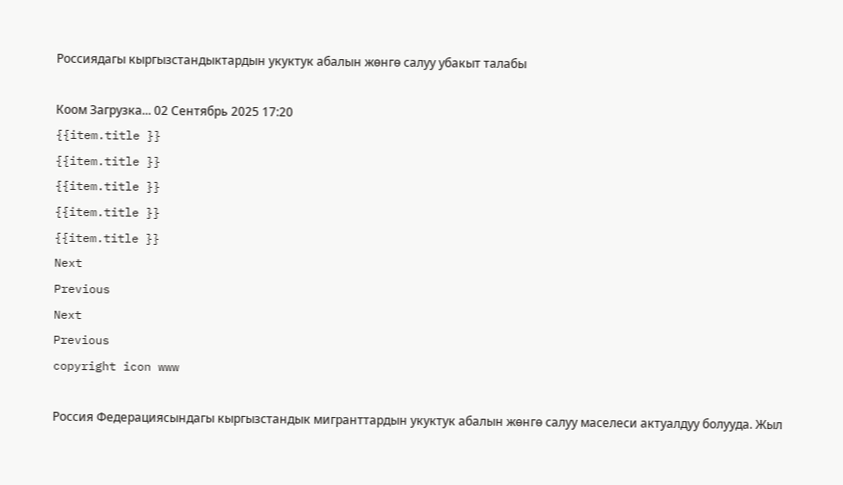Россиядагы кыргызстандыктардын укуктук абалын жөнгө салуу убакыт талабы

Коом Загрузка... 02 Сентябрь 2025 17:20
{{item.title }}
{{item.title }}
{{item.title }}
{{item.title }}
{{item.title }}
Next
Previous
Next
Previous
copyright icon www

Россия Федерациясындагы кыргызстандык мигранттардын укуктук абалын жөнгө салуу маселеси актуалдуу болууда. Жыл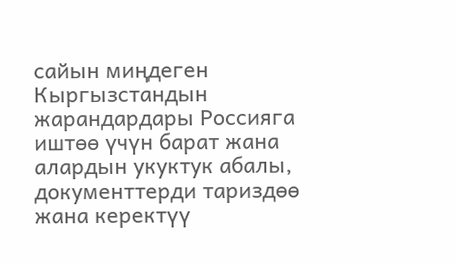сайын миңдеген Кыргызстандын жарандардары Россияга иштөө үчүн барат жана алардын укуктук абалы, документтерди тариздөө жана керектүү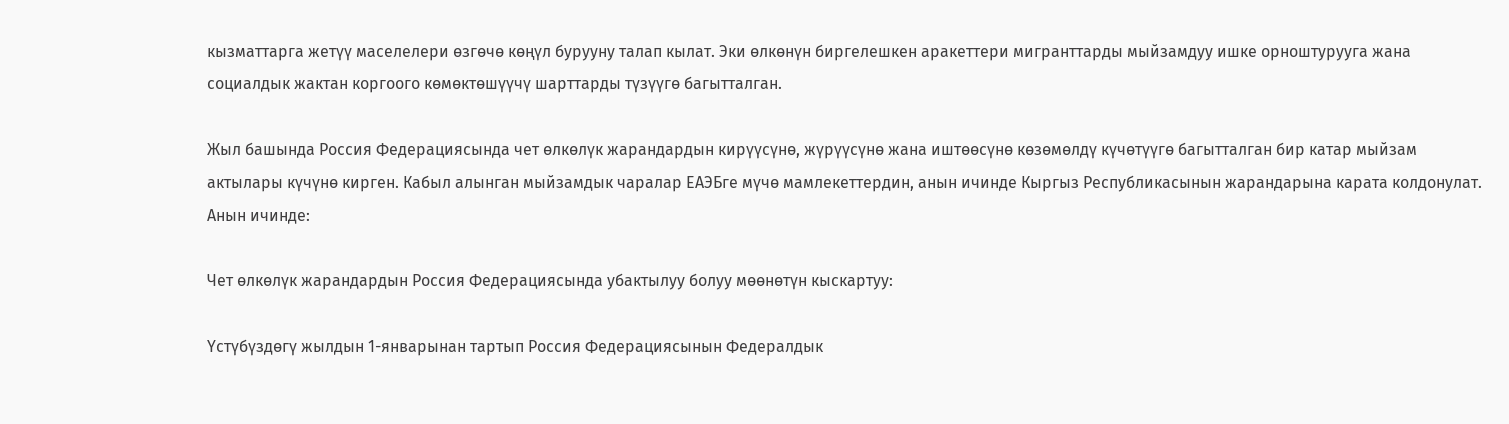кызматтарга жетүү маселелери өзгөчө көңүл бурууну талап кылат. Эки өлкөнүн биргелешкен аракеттери мигранттарды мыйзамдуу ишке орноштурууга жана социалдык жактан коргоого көмөктөшүүчү шарттарды түзүүгө багытталган.

Жыл башында Россия Федерациясында чет өлкөлүк жарандардын кирүүсүнө, жүрүүсүнө жана иштөөсүнө көзөмөлдү күчөтүүгө багытталган бир катар мыйзам актылары күчүнө кирген. Кабыл алынган мыйзамдык чаралар ЕАЭБге мүчө мамлекеттердин, анын ичинде Кыргыз Республикасынын жарандарына карата колдонулат. Анын ичинде:

Чет өлкөлүк жарандардын Россия Федерациясында убактылуу болуу мөөнөтүн кыскартуу:

Үстүбүздөгү жылдын 1-январынан тартып Россия Федерациясынын Федералдык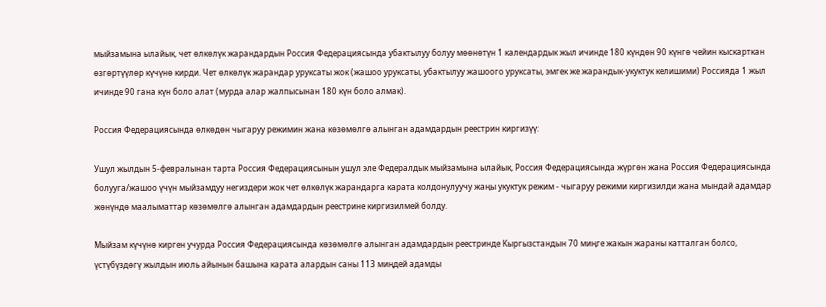мыйзамына ылайык, чет өлкөлүк жарандардын Россия Федерациясында убактылуу болуу мөөнөтүн 1 календардык жыл ичинде 180 күндөн 90 күнгө чейин кыскарткан өзгөртүүлөр күчүнө кирди. Чет өлкөлүк жарандар уруксаты жок (жашоо уруксаты, убактылуу жашоого уруксаты, эмгек же жарандык-укуктук келишими) Россияда 1 жыл ичинде 90 гана күн боло алат (мурда алар жалпысынан 180 күн боло алмак).

Россия Федерациясында өлкөдөн чыгаруу режимин жана көзөмөлгө алынган адамдардын реестрин киргизүү:

Ушул жылдын 5-февралынан тарта Россия Федерациясынын ушул эле Федералдык мыйзамына ылайык, Россия Федерациясында жүргөн жана Россия Федерациясында болууга/жашоо үчүн мыйзамдуу негиздери жок чет өлкөлүк жарандарга карата колдонулуучу жаңы укуктук режим - чыгаруу режими киргизилди жана мындай адамдар жөнүндө маалыматтар көзөмөлгө алынган адамдардын реестрине киргизилмей болду.

Мыйзам күчүнө кирген учурда Россия Федерациясында көзөмөлгө алынган адамдардын реестринде Кыргызстандын 70 миңге жакын жараны катталган болсо, үстүбүздөгү жылдын июль айынын башына карата алардын саны 113 миңдей адамды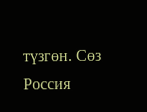түзгөн. Сөз Россия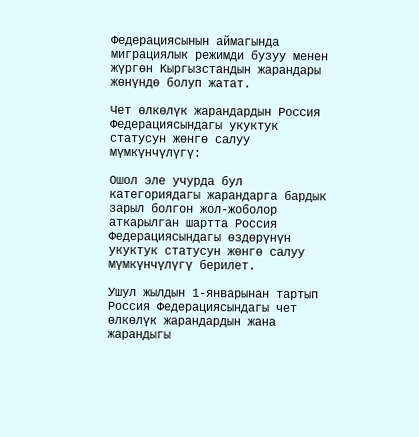Федерациясынын аймагында миграциялык режимди бузуу менен жүргөн Кыргызстандын жарандары жөнүндө болуп жатат.

Чет өлкөлүк жарандардын Россия Федерациясындагы укуктук статусун жөнгө салуу мүмкүнчүлүгү:

Ошол эле учурда бул категориядагы жарандарга бардык зарыл болгон жол-жоболор аткарылган шартта Россия Федерациясындагы өздөрүнүн укуктук статусун жөнгө салуу мүмкүнчүлүгү берилет.

Ушул жылдын 1-январынан тартып Россия Федерациясындагы чет өлкөлүк жарандардын жана жарандыгы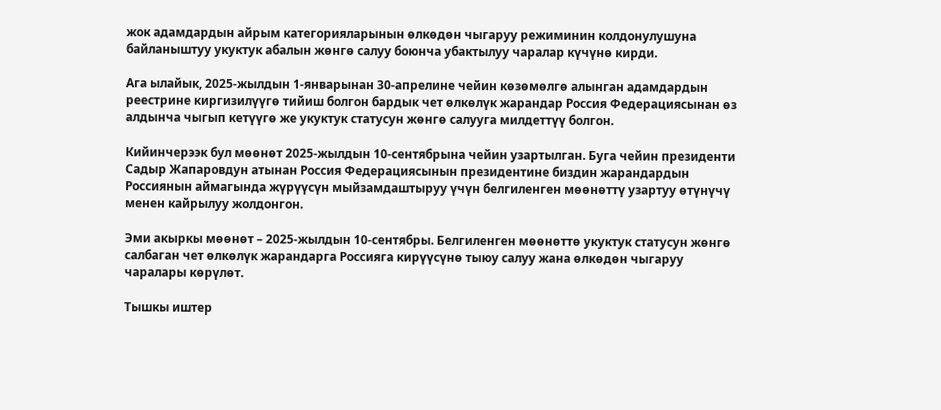жок адамдардын айрым категорияларынын өлкөдөн чыгаруу режиминин колдонулушуна байланыштуу укуктук абалын жөнгө салуу боюнча убактылуу чаралар күчүнө кирди.

Ага ылайык, 2025-жылдын 1-январынан 30-апрелине чейин көзөмөлгө алынган адамдардын реестрине киргизилүүгө тийиш болгон бардык чет өлкөлүк жарандар Россия Федерациясынан өз алдынча чыгып кетүүгө же укуктук статусун жөнгө салууга милдеттүү болгон.

Кийинчерээк бул мөөнөт 2025-жылдын 10-сентябрына чейин узартылган. Буга чейин президенти Садыр Жапаровдун атынан Россия Федерациясынын президентине биздин жарандардын Россиянын аймагында жүрүүсүн мыйзамдаштыруу үчүн белгиленген мөөнөттү узартуу өтүнүчү менен кайрылуу жолдонгон.

Эми акыркы мөөнөт – 2025-жылдын 10-сентябры. Белгиленген мөөнөттө укуктук статусун жөнгө салбаган чет өлкөлүк жарандарга Россияга кирүүсүнө тыюу салуу жана өлкөдөн чыгаруу чаралары көрүлөт.

Тышкы иштер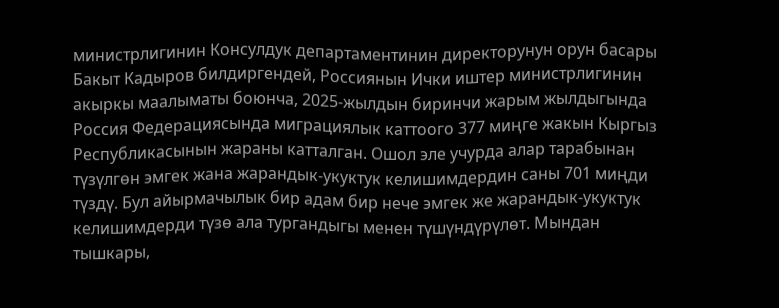министрлигинин Консулдук департаментинин директорунун орун басары Бакыт Кадыров билдиргендей, Россиянын Ички иштер министрлигинин акыркы маалыматы боюнча, 2025-жылдын биринчи жарым жылдыгында Россия Федерациясында миграциялык каттоого 377 миңге жакын Кыргыз Республикасынын жараны катталган. Ошол эле учурда алар тарабынан түзүлгөн эмгек жана жарандык-укуктук келишимдердин саны 701 миңди түздү. Бул айырмачылык бир адам бир нече эмгек же жарандык-укуктук келишимдерди түзө ала тургандыгы менен түшүндүрүлөт. Мындан тышкары,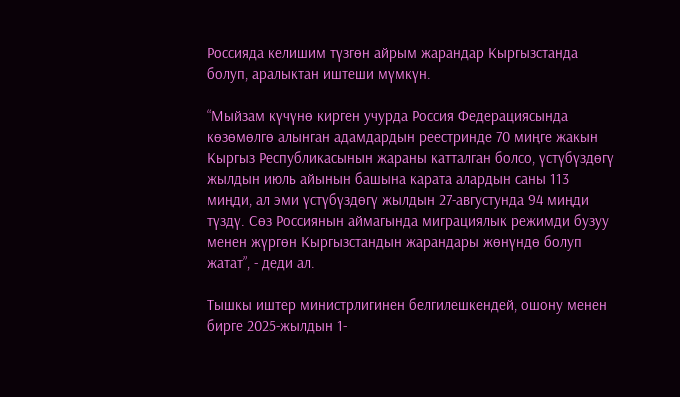Россияда келишим түзгөн айрым жарандар Кыргызстанда болуп, аралыктан иштеши мүмкүн.

“Мыйзам күчүнө кирген учурда Россия Федерациясында көзөмөлгө алынган адамдардын реестринде 70 миңге жакын Кыргыз Республикасынын жараны катталган болсо, үстүбүздөгү жылдын июль айынын башына карата алардын саны 113 миңди, ал эми үстүбүздөгү жылдын 27-августунда 94 миңди түздү. Сөз Россиянын аймагында миграциялык режимди бузуу менен жүргөн Кыргызстандын жарандары жөнүндө болуп жатат”, - деди ал.

Тышкы иштер министрлигинен белгилешкендей, ошону менен бирге 2025-жылдын 1-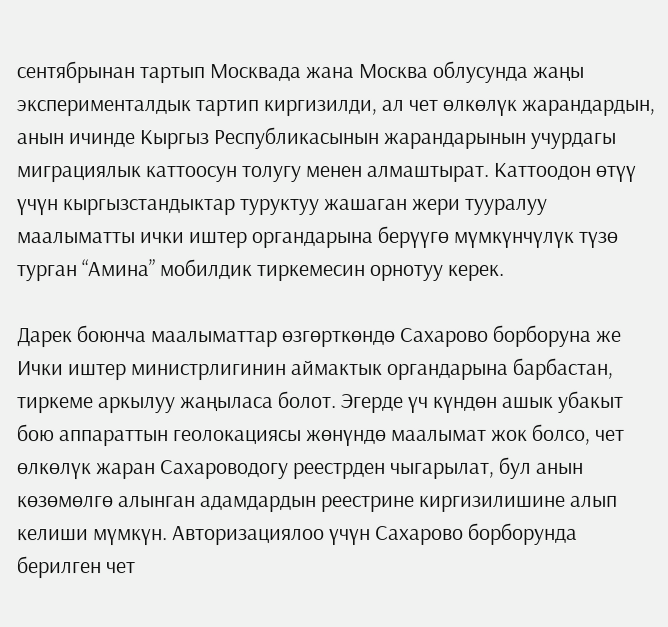сентябрынан тартып Москвада жана Москва облусунда жаңы эксперименталдык тартип киргизилди, ал чет өлкөлүк жарандардын, анын ичинде Кыргыз Республикасынын жарандарынын учурдагы миграциялык каттоосун толугу менен алмаштырат. Каттоодон өтүү үчүн кыргызстандыктар туруктуу жашаган жери тууралуу маалыматты ички иштер органдарына берүүгө мүмкүнчүлүк түзө турган “Амина” мобилдик тиркемесин орнотуу керек.

Дарек боюнча маалыматтар өзгөрткөндө Сахарово борборуна же Ички иштер министрлигинин аймактык органдарына барбастан, тиркеме аркылуу жаңыласа болот. Эгерде үч күндөн ашык убакыт бою аппараттын геолокациясы жөнүндө маалымат жок болсо, чет өлкөлүк жаран Сахароводогу реестрден чыгарылат, бул анын көзөмөлгө алынган адамдардын реестрине киргизилишине алып келиши мүмкүн. Авторизациялоо үчүн Сахарово борборунда берилген чет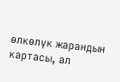өлкөлүк жарандын картасы, ал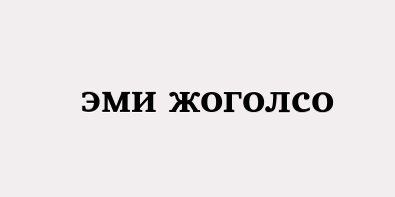эми жоголсо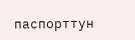паспорттун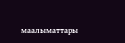маалыматтары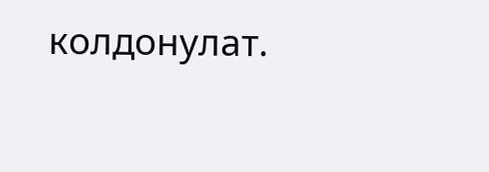колдонулат.